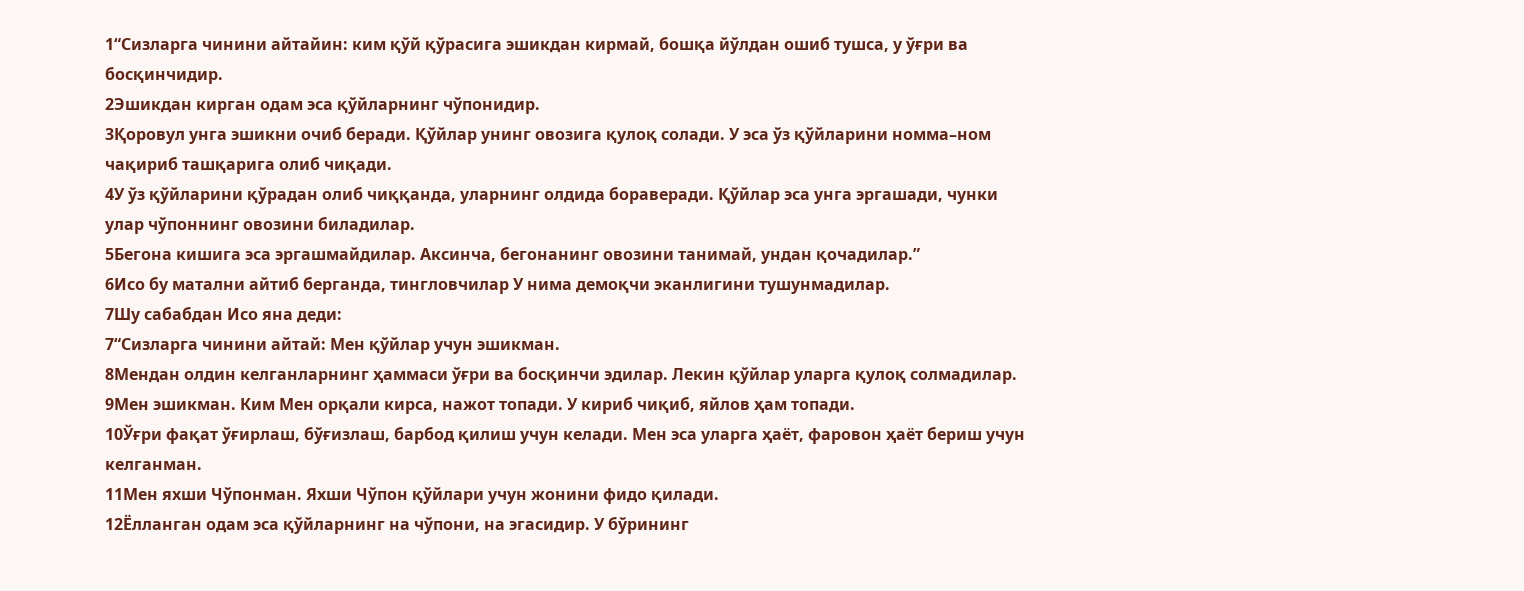1“Сизларга чинини айтайин: ким қўй қўрасига эшикдан кирмай, бошқа йўлдан ошиб тушса, у ўғри ва босқинчидир.
2Эшикдан кирган одам эса қўйларнинг чўпонидир.
3Қоровул унга эшикни очиб беради. Қўйлар унинг овозига қулоқ солади. У эса ўз қўйларини номма–ном чақириб ташқарига олиб чиқади.
4У ўз қўйларини қўрадан олиб чиққанда, уларнинг олдида бораверади. Қўйлар эса унга эргашади, чунки улар чўпоннинг овозини биладилар.
5Бегона кишига эса эргашмайдилар. Аксинча, бегонанинг овозини танимай, ундан қочадилар.”
6Исо бу матални айтиб берганда, тингловчилар У нима демоқчи эканлигини тушунмадилар.
7Шу сабабдан Исо яна деди:
7“Сизларга чинини айтай: Мен қўйлар учун эшикман.
8Мендан олдин келганларнинг ҳаммаси ўғри ва босқинчи эдилар. Лекин қўйлар уларга қулоқ солмадилар.
9Мен эшикман. Ким Мен орқали кирса, нажот топади. У кириб чиқиб, яйлов ҳам топади.
10Ўғри фақат ўғирлаш, бўғизлаш, барбод қилиш учун келади. Мен эса уларга ҳаёт, фаровон ҳаёт бериш учун келганман.
11Мен яхши Чўпонман. Яхши Чўпон қўйлари учун жонини фидо қилади.
12Ёлланган одам эса қўйларнинг на чўпони, на эгасидир. У бўрининг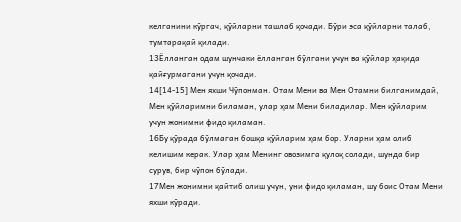келганини кўргач, қўйларни ташлаб қочади. Бўри эса қўйларни талаб, тумтарақай қилади.
13Ёлланган одам шунчаки ёлланган бўлгани учун ва қўйлар ҳақида қайғурмагани учун қочади.
14[14-15] Мен яхши Чўпонман. Отам Мени ва Мен Отамни билганимдай, Мен қўйларимни биламан, улар ҳам Мени биладилар. Мен қўйларим учун жонимни фидо қиламан.
16Бу қўрада бўлмаган бошқа қўйларим ҳам бор. Уларни ҳам олиб келишим керак. Улар ҳам Менинг овозимга қулоқ солади, шунда бир сурув, бир чўпон бўлади.
17Мен жонимни қайтиб олиш учун, уни фидо қиламан, шу боис Отам Мени яхши кўради.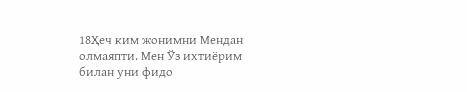18Ҳеч ким жонимни Мендан олмаяпти. Мен Ўз ихтиёрим билан уни фидо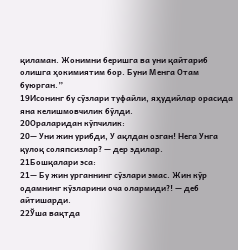қиламан. Жонимни беришга ва уни қайтариб олишга ҳокимиятим бор. Буни Менга Отам буюрган.”
19Исонинг бу сўзлари туфайли, яҳудийлар орасида яна келишмовчилик бўлди.
20Ораларидан кўпчилик:
20— Уни жин урибди, У ақлдан озган! Нега Унга қулоқ соляпсизлар? — дер эдилар.
21Бошқалари эса:
21— Бу жин урганнинг сўзлари эмас. Жин кўр одамнинг кўзларини оча олармиди?! — деб айтишарди.
22Ўша вақтда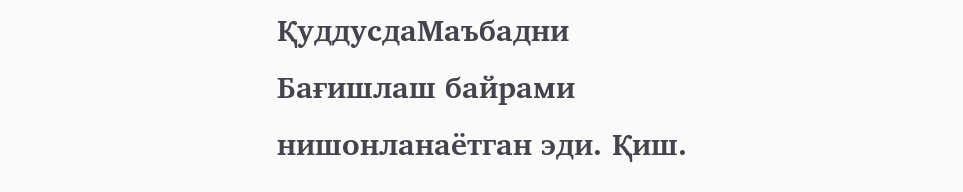ҚуддусдаМаъбадни Бағишлаш байрами нишонланаётган эди. Қиш.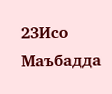23Исо Маъбадда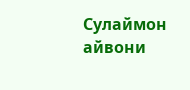Сулаймон айвони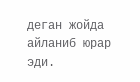деган жойда айланиб юрар эди.